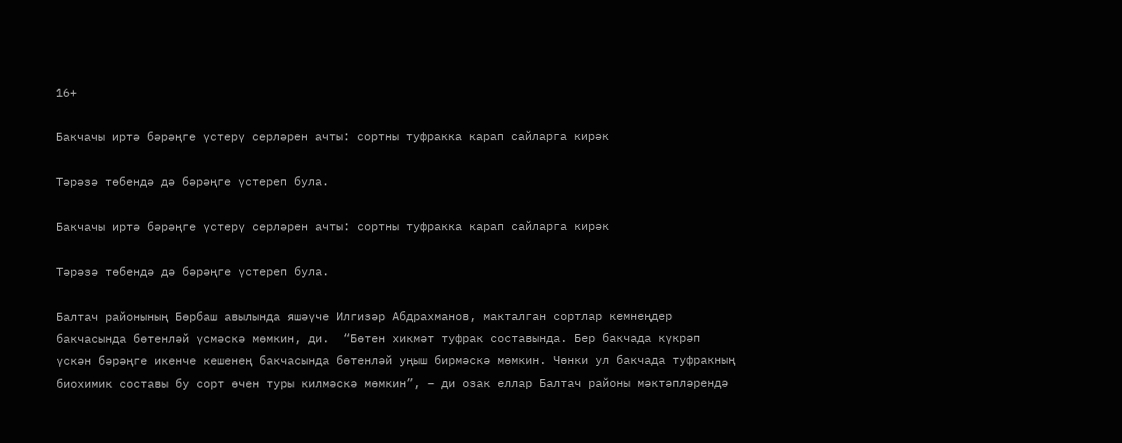16+

Бакчачы иртә бәрәңге үстерү серләрен ачты: сортны туфракка карап сайларга кирәк

Тәрәзә төбендә дә бәрәңге үстереп була.

Бакчачы иртә бәрәңге үстерү серләрен ачты: сортны туфракка карап сайларга кирәк

Тәрәзә төбендә дә бәрәңге үстереп була.

Балтач районының Бөрбаш авылында яшәүче Илгизәр Абдрахманов, макталган сортлар кемнеңдер бакчасында бөтенләй үсмәскә мөмкин, ди.  “Бөтен хикмәт туфрак составында. Бер бакчада күкрәп үскән бәрәңге икенче кешенең бакчасында бөтенләй уңыш бирмәскә мөмкин. Чөнки ул бакчада туфракның биохимик составы бу сорт өчен туры килмәскә мөмкин”, – ди озак еллар Балтач районы мәктәпләрендә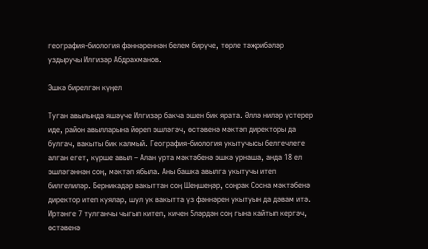география-биология фәннәреннән белем бирүче, төрле тәҗрибәләр уздыручы Илгизәр Абдрахманов.

Эшкә бирелгән күңел

Туган авылында яшәүче Илгизәр бакча эшен бик ярата. Әллә ниләр үстерер иде, район авылларына йөреп эшләгәч, өстәвенә мәктәп директоры да булгач, вакыты бик калмый. География-биология укытучысы белгечлеге алган егет, күрше авыл – Алан урта мәктәбенә эшкә урнаша, анда 18 ел эшләгәннән соң, мәктәп ябыла. Аны башка авылга укытучы итеп билгелиләр. Берникадәр вакыттан соң Шеңшеңәр, соңрак Сосна мәктәбенә директор итеп куялар, шул ук вакытта үз фәннәрен укытуын да дәвам итә. Иртәнге 7 тулганчы чыгып китеп, кичен 5ләрдән соң гына кайтып кергәч, өстәвенә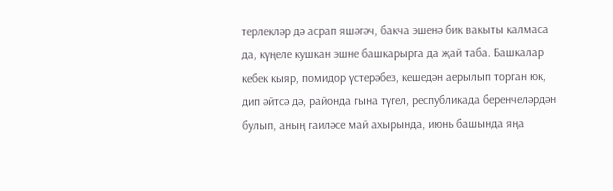терлекләр дә асрап яшәгәч, бакча эшенә бик вакыты калмаса да, күңеле кушкан эшне башкарырга да җай таба. Башкалар кебек кыяр, помидор үстерәбез, кешедән аерылып торган юк, дип әйтсә дә, районда гына түгел, республикада беренчеләрдән булып, аның гаиләсе май ахырында, июнь башында яңа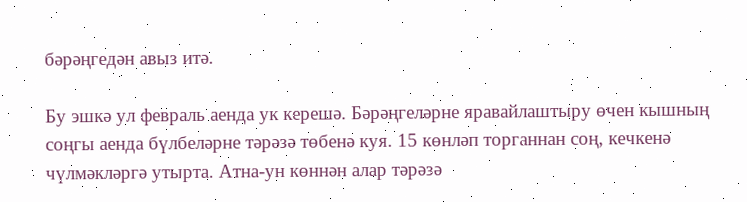бәрәңгедән авыз итә.

Бу эшкә ул февраль аенда ук керешә. Бәрәңгеләрне яравайлаштыру өчен кышның соңгы аенда бүлбеләрне тәрәзә төбенә куя. 15 көнләп торганнан соң, кечкенә чүлмәкләргә утырта. Атна-ун көннән алар тәрәзә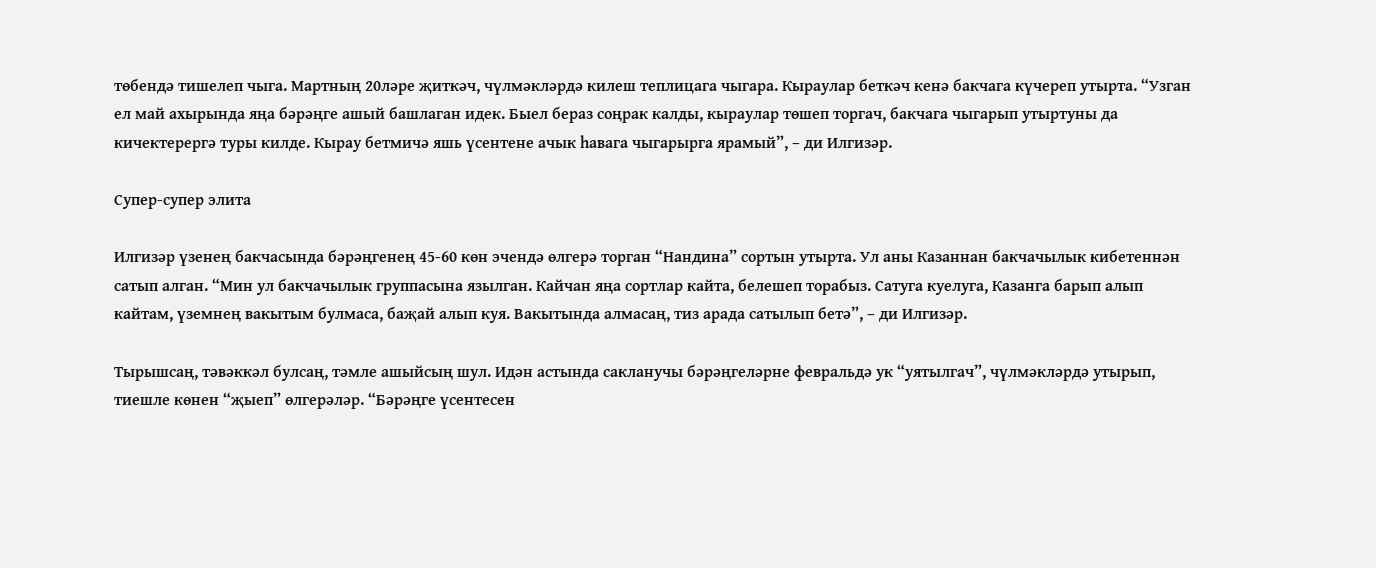төбендә тишелеп чыга. Мартның 20ләре җиткәч, чүлмәкләрдә килеш теплицага чыгара. Кыраулар беткәч кенә бакчага күчереп утырта. “Узган ел май ахырында яңа бәрәңге ашый башлаган идек. Быел бераз соңрак калды, кыраулар төшеп торгач, бакчага чыгарып утыртуны да кичектерергә туры килде. Кырау бетмичә яшь үсентене ачык һавага чыгарырга ярамый”, – ди Илгизәр.

Супер-супер элита

Илгизәр үзенең бакчасында бәрәңгенең 45-60 көн эчендә өлгерә торган “Нандина” сортын утырта. Ул аны Казаннан бакчачылык кибетеннән сатып алган. “Мин ул бакчачылык группасына язылган. Кайчан яңа сортлар кайта, белешеп торабыз. Сатуга куелуга, Казанга барып алып кайтам, үземнең вакытым булмаса, баҗай алып куя. Вакытында алмасаң, тиз арада сатылып бетә”, – ди Илгизәр.

Тырышсаң, тәвәккәл булсаң, тәмле ашыйсың шул. Идән астында сакланучы бәрәңгеләрне февральдә ук “уятылгач”, чүлмәкләрдә утырып, тиешле көнен “җыеп” өлгерәләр. “Бәрәңге үсентесен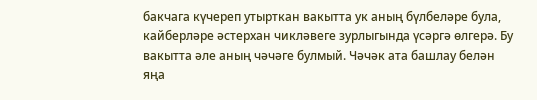бакчага күчереп утырткан вакытта ук аның бүлбеләре була, кайберләре әстерхан чикләвеге зурлыгында үсәргә өлгерә. Бу вакытта әле аның чәчәге булмый. Чәчәк ата башлау белән яңа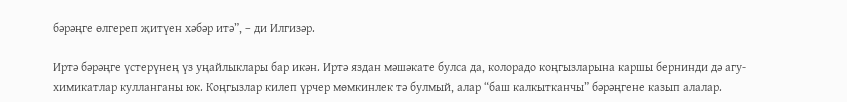бәрәңге өлгереп җитүен хәбәр итә”, – ди Илгизәр.

Иртә бәрәңге үстерүнең үз уңайлыклары бар икән. Иртә яздан мәшәкате булса да, колорадо коңгызларына каршы бернинди дә агу-химикатлар кулланганы юк. Коңгызлар килеп үрчер мөмкинлек тә булмый, алар “баш калкытканчы” бәрәңгене казып алалар.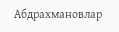Абдрахмановлар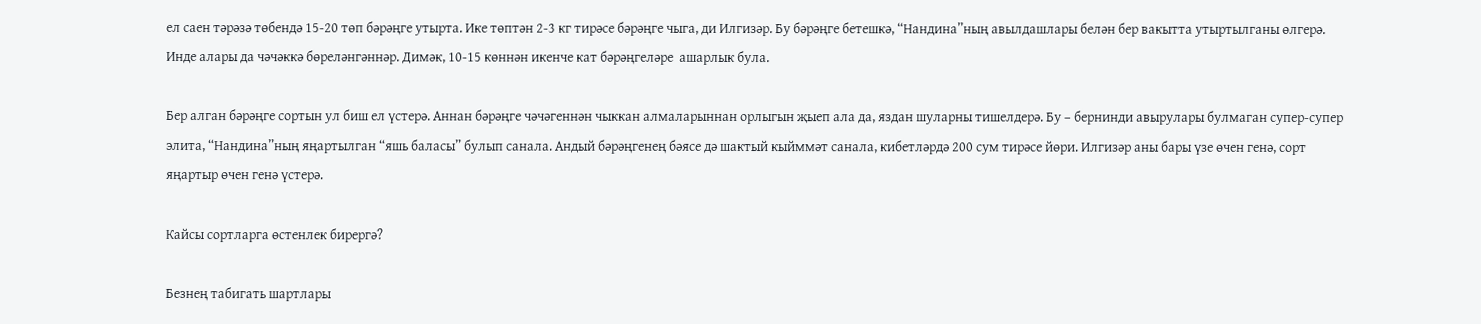ел саен тәрәзә төбендә 15-20 төп бәрәңге утырта. Ике төптән 2-3 кг тирәсе бәрәңге чыга, ди Илгизәр. Бу бәрәңге бетешкә, “Нандина”ның авылдашлары белән бер вакытта утыртылганы өлгерә. Инде алары да чәчәккә бөреләнгәннәр. Димәк, 10-15 көннән икенче кат бәрәңгеләре  ашарлык була.

Бер алган бәрәңге сортын ул биш ел үстерә. Аннан бәрәңге чәчәгеннән чыккан алмаларыннан орлыгын җыеп ала да, яздан шуларны тишелдерә. Бу – бернинди авырулары булмаган супер-супер элита, “Нандина”ның яңартылган “яшь баласы” булып санала. Андый бәрәңгенең бәясе дә шактый кыйммәт санала, кибетләрдә 200 сум тирәсе йөри. Илгизәр аны бары үзе өчен генә, сорт яңартыр өчен генә үстерә.

Кайсы сортларга өстенлек бирергә?

Безнең табигать шартлары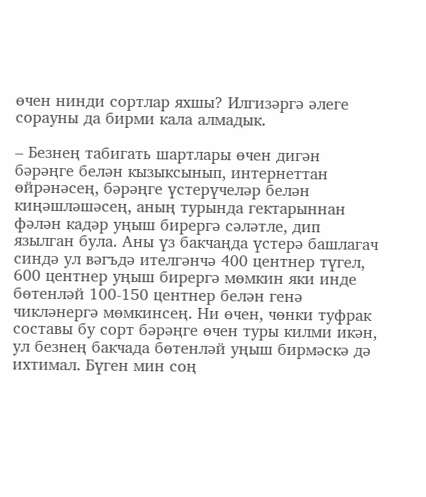өчен нинди сортлар яхшы? Илгизәргә әлеге сорауны да бирми кала алмадык.

– Безнең табигать шартлары өчен дигән бәрәңге белән кызыксынып, интернеттан өйрәнәсең, бәрәңге үстерүчеләр белән киңәшләшәсең, аның турында гектарыннан фәлән кадәр уңыш бирергә сәләтле, дип язылган була. Аны үз бакчаңда үстерә башлагач синдә ул вәгъдә ителгәнчә 400 центнер түгел, 600 центнер уңыш бирергә мөмкин яки инде бөтенләй 100-150 центнер белән генә чикләнергә мөмкинсең. Ни өчен, чөнки туфрак составы бу сорт бәрәңге өчен туры килми икән, ул безнең бакчада бөтенләй уңыш бирмәскә дә ихтимал. Бүген мин соң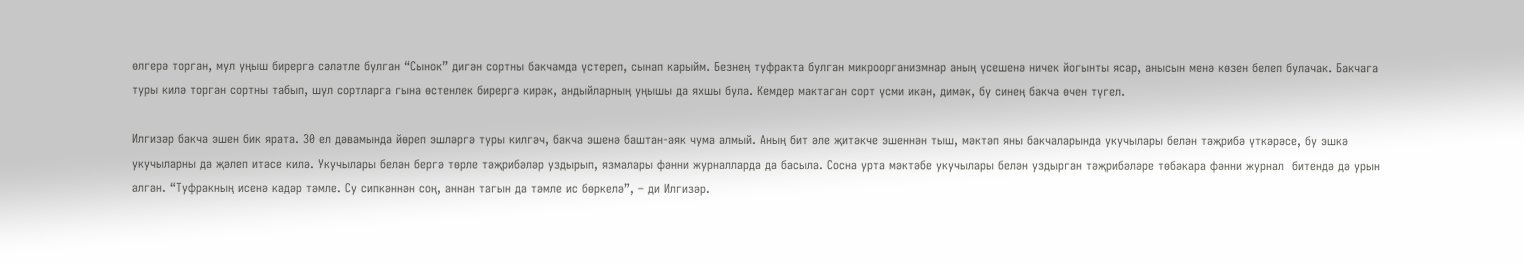өлгерә торган, мул уңыш бирергә сәләтле булган “Сынок” дигән сортны бакчамда үстереп, сынап карыйм. Безнең туфракта булган микроорганизмнар аның үсешенә ничек йогынты ясар, анысын менә көзен белеп булачак. Бакчага туры килә торган сортны табып, шул сортларга гына өстенлек бирергә кирәк, андыйларның уңышы да яхшы була. Кемдер мактаган сорт үсми икән, димәк, бу синең бакча өчен түгел.

Илгизәр бакча эшен бик ярата. 30 ел дәвамында йөреп эшләргә туры килгәч, бакча эшенә баштан-аяк чума алмый. Аның бит әле җитәкче эшеннән тыш, мәктәп яны бакчаларында укучылары белән тәҗрибә үткәрәсе, бу эшкә укучыларны да җәлеп итәсе килә. Укучылары белән бергә төрле тәҗрибәләр уздырып, язмалары фәнни журналларда да басыла. Сосна урта мәктәбе укучылары белән уздырган тәҗрибәләре төбәкара фәнни журнал  битендә дә урын алган. “Туфракның исенә кадәр тәмле. Су сипкәннән соң, аннан тагын да тәмле ис бөркелә”, – ди Илгизәр.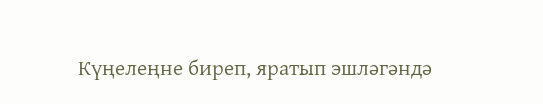Күңелеңне биреп, яратып эшләгәндә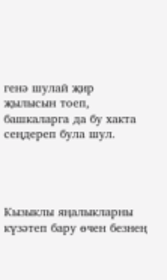генә шулай җир җылысын тоеп, башкаларга да бу хакта сеңдереп була шул.




Кызыклы яңалыкларны күзәтеп бару өчен безнең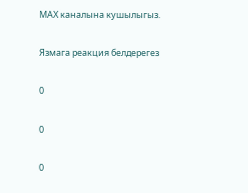МАХ каналына кушылыгыз.

Язмага реакция белдерегез

0

0

0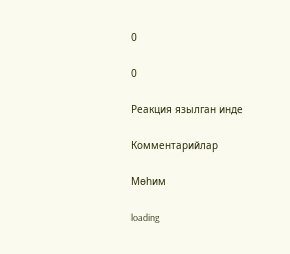0

0

Реакция язылган инде

Комментарийлар

Мөһим

loading